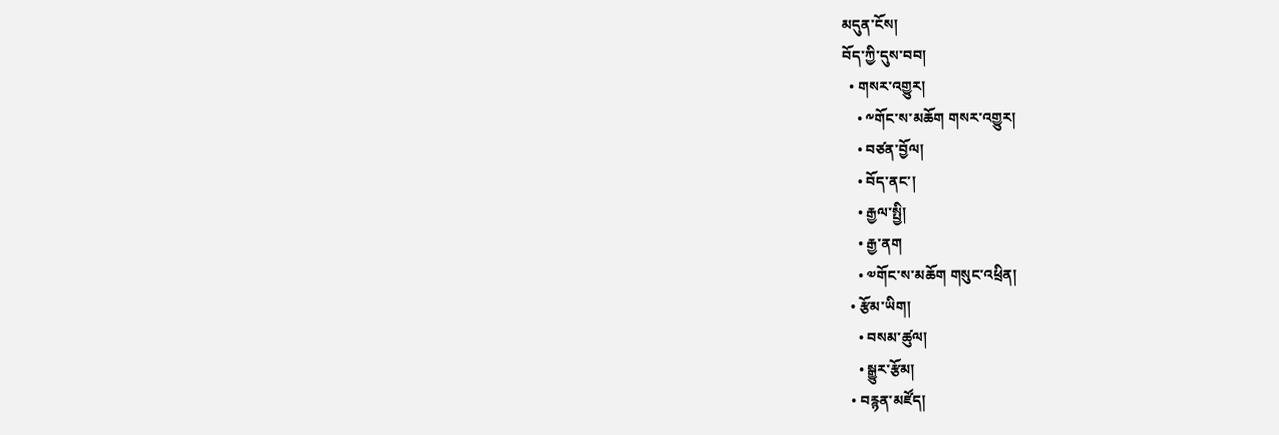མདུན་ངོས།
བོད་ཀྱི་དུས་བབ།
  • གསར་འགྱུར།
    • ༸གོང་ས་མཆོག གསར་འགྱུར།
    • བཙན་བྱོལ།
    • བོད་ནང་།
    • རྒྱལ་སྤྱི།
    • རྒྱ་ནག
    • ༧གོང་ས་མཆོག གསུང་འཕྲིན།
  • རྩོམ་ཡིག།
    • བསམ་ཚུལ།
    • སྒྱུར་རྩོམ།
  • བརྙན་མཛོད།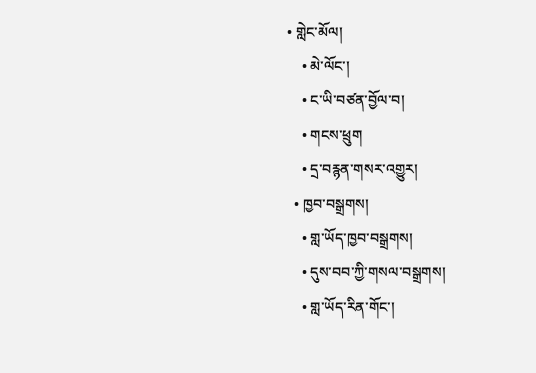• གླེང་མོལ།
    • མེ་ལོང་།
    • ང་ཡི་བཙན་བྱོལ་བ།
    • གངས་ཕྲུག
    • དྲ་བརྙན་གསར་འགྱུར།
  • ཁྱབ་བསྒྲགས།
    • གླ་ཡོད་ཁྱབ་བསྒྲགས།
    • དུས་བབ་ཀྱི་གསལ་བསྒྲགས།
    • གླ་ཡོད་རིན་གོང་།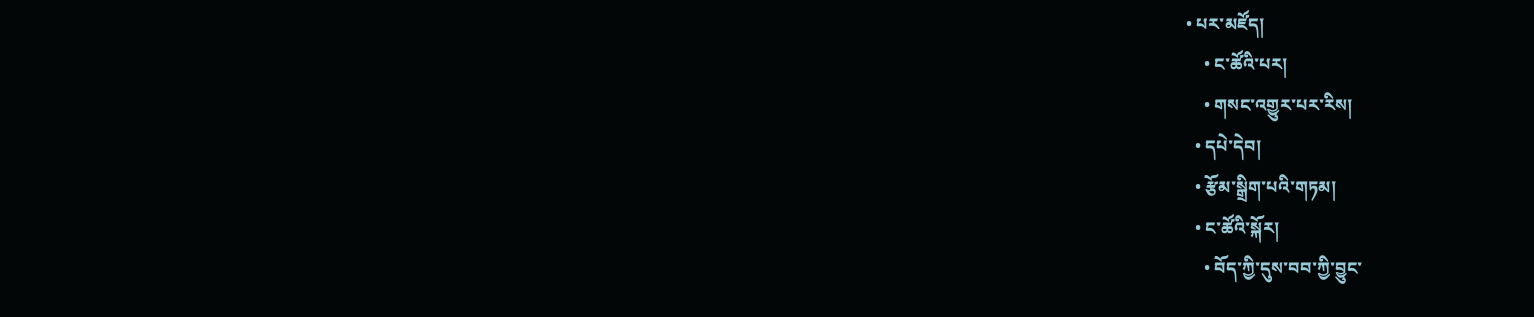• པར་མཛོད།
    • ང་ཚོའི་པར།
    • གསང་འགྱུར་པར་རིས།
  • དཔེ་དེབ།
  • རྩོམ་སྒྲིག་པའི་གཏམ།
  • ང་ཚོའི་སྐོར།
    • བོད་ཀྱི་དུས་བབ་ཀྱི་བྱུང་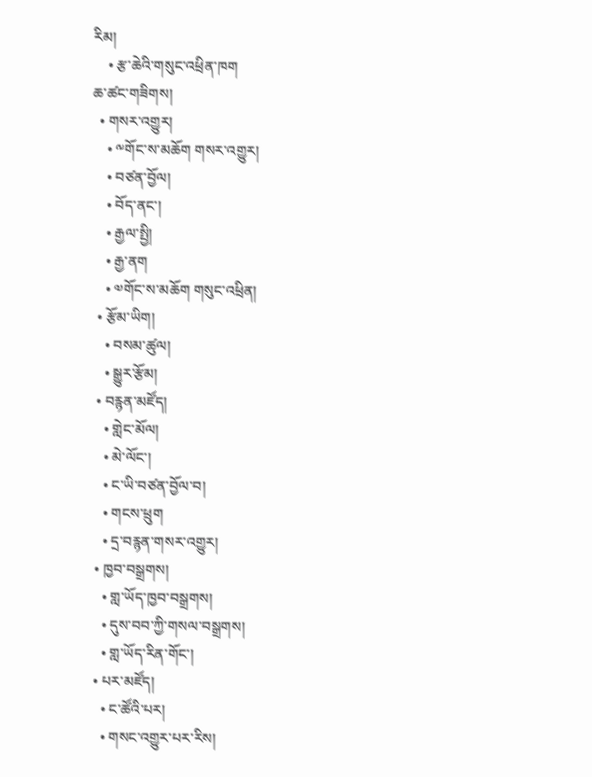རིམ།
    • རྩ་ཆེའི་གསུང་འཕྲིན་ཁག
ཆ་ཚང་གཟིགས།
  • གསར་འགྱུར།
    • ༸གོང་ས་མཆོག གསར་འགྱུར།
    • བཙན་བྱོལ།
    • བོད་ནང་།
    • རྒྱལ་སྤྱི།
    • རྒྱ་ནག
    • ༧གོང་ས་མཆོག གསུང་འཕྲིན།
  • རྩོམ་ཡིག།
    • བསམ་ཚུལ།
    • སྒྱུར་རྩོམ།
  • བརྙན་མཛོད།
    • གླེང་མོལ།
    • མེ་ལོང་།
    • ང་ཡི་བཙན་བྱོལ་བ།
    • གངས་ཕྲུག
    • དྲ་བརྙན་གསར་འགྱུར།
  • ཁྱབ་བསྒྲགས།
    • གླ་ཡོད་ཁྱབ་བསྒྲགས།
    • དུས་བབ་ཀྱི་གསལ་བསྒྲགས།
    • གླ་ཡོད་རིན་གོང་།
  • པར་མཛོད།
    • ང་ཚོའི་པར།
    • གསང་འགྱུར་པར་རིས།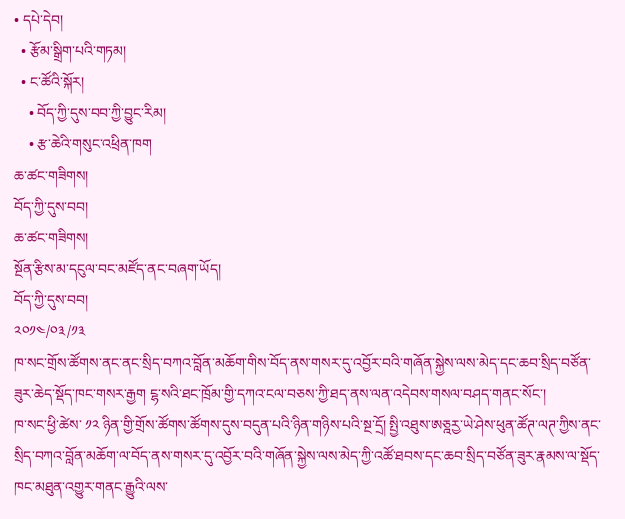• དཔེ་དེབ།
  • རྩོམ་སྒྲིག་པའི་གཏམ།
  • ང་ཚོའི་སྐོར།
    • བོད་ཀྱི་དུས་བབ་ཀྱི་བྱུང་རིམ།
    • རྩ་ཆེའི་གསུང་འཕྲིན་ཁག
ཆ་ཚང་གཟིགས།
བོད་ཀྱི་དུས་བབ།
ཆ་ཚང་གཟིགས།
སྔོན་རྩིས་མ་དངུལ་བང་མཛོད་ནང་བཞག་ཡོད།
བོད་ཀྱི་དུས་བབ།
༢༠༡༤/༠༣/༡༣
ཁ་སང་གྲོས་ཚོགས་ནང་ནང་སྲིད་བཀའ་བློན་མཆོག་གིས་བོད་ནས་གསར་དུ་འབྱོར་བའི་གཞོན་སྐྱེས་ལས་མེད་དང་ཆབ་སྲིད་བཙོན་ཟུར་ཆེད་སྡོད་ཁང་གསར་རྒྱག ངྷ་སའི་ཐང་ཁྲོམ་གྱི་དཀའ་ངལ་བཅས་ཀྱི་ཐད་ནས་ལན་འདེབས་གསལ་བཤད་གནང་སོང་།
ཁ་སང་ཕྱི་ཚེས་ ༡༢ ཉིན་གྱི་གྲོས་ཚོགས་ཚོགས་དུས་བདུན་པའི་ཉིན་གཉིས་པའི་སྔ་དྲོ། སྤྱི་འཐུས་ཨཅྰརྱ་ཡེ་ཤེས་ཕུན་ཚོཊ་ལཊ་ཀྱིས་ནང་སྲིད་བཀའ་བློན་མཆོག་ལ་བོད་ནས་གསར་དུ་འབྱོར་བའི་གཞོན་སྐྱེས་ལས་མེད་ཀྱི་འཚོ་ཐབས་དང་ཆབ་སྲིད་བཙོན་ཟུར་རྣམས་ལ་སྡོད་ཁང་མཐུན་འགྱུར་གནང་རྒྱུའི་ལས་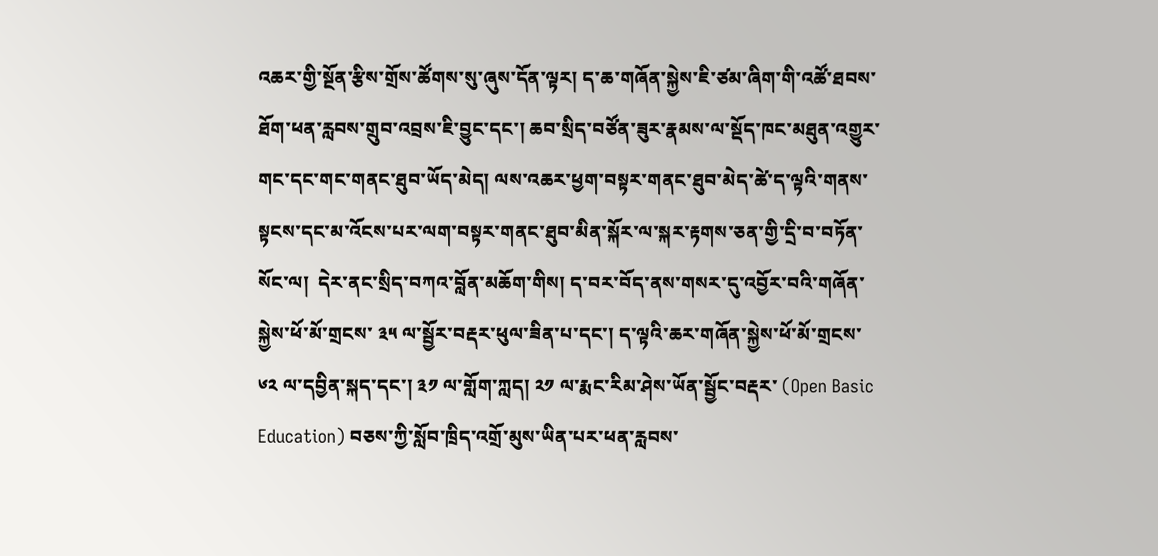འཆར་གྱི་སྔོན་རྩིས་གྲོས་ཚོགས་སུ་ཞུས་དོན་ལྟར། ད་ཆ་གཞོན་སྐྱེས་ཇི་ཙམ་ཞིག་གི་འཚོ་ཐབས་ཐོག་ཕན་རླབས་གྲུབ་འབྲས་ཇི་བྱུང་དང་། ཆབ་སྲིད་བཙོན་ཟུར་རྣམས་ལ་སྡོད་ཁང་མཐུན་འགྱུར་གང་དང་གང་གནང་ཐུབ་ཡོད་མེད། ལས་འཆར་ཕྱག་བསྟར་གནང་ཐུབ་མེད་ཚེ་ད་ལྟའི་གནས་སྟངས་དང་མ་འོངས་པར་ལག་བསྟར་གནང་ཐུབ་མིན་སྐོར་ལ་སྐར་རྟགས་ཅན་གྱི་དྲི་བ་བཏོན་སོང་ལ།  དེར་ནང་སྲིད་བཀའ་བློན་མཆོག་གིས། ད་བར་བོད་ནས་གསར་དུ་འབྱོར་བའི་གཞོན་སྐྱེས་ཕོ་མོ་གྲངས་ ༣༥ ལ་སྦྱོར་བརྡར་ཕུལ་ཟིན་པ་དང་། ད་ལྟའི་ཆར་གཞོན་སྐྱེས་ཕོ་མོ་གྲངས་ ༦༢ ལ་དབྱིན་སྐད་དང་། ༣༡ ལ་གློག་ཀླད། ༢༡ ལ་རྨང་རིམ་ཤེས་ཡོན་སྦྱོང་བརྡར་ (Open Basic Education) བཅས་ཀྱི་སློབ་ཁྲིད་འགྲོ་མུས་ཡིན་པར་ཕན་རླབས་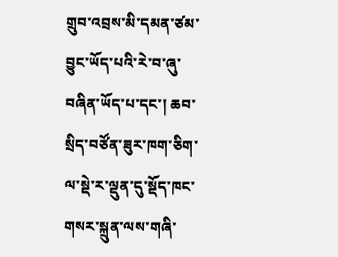གྲུབ་འབྲས་མི་དམན་ཙམ་བྱུང་ཡོད་པའི་རེ་བ་ཞུ་བཞིན་ཡོད་པ་དང་། ཆབ་སྲིད་བཙོན་ཟུར་ཁག་ཅིག་ལ་སྡེ་ར་ལྡུན་དུ་སྡོད་ཁང་གསར་སྐྲུན་ལས་གཞི་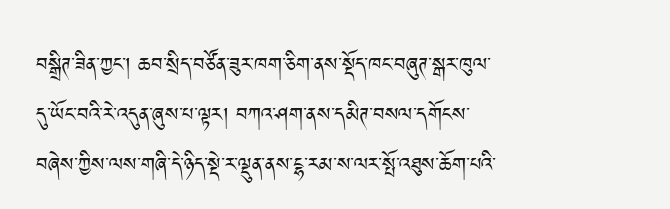བསྒྲིཊ་ཟིན་ཀྱང་། ཆབ་སྲིད་བཙོན་ཟུར་ཁག་ཅིག་ནས་སྡོད་ཁང་བཞུཊ་སྒར་ཁུལ་དུ་ཡོང་བའི་རེ་འདུན་ཞུས་པ་ལྟར། བཀའ་ཤག་ནས་དམིཊ་བསལ་དགོངས་བཞེས་ཀྱིས་ལས་གཞི་དེ་ཉིད་སྡེ་ར་ལྡུན་ནས་ངྷ་རམ་ས་ལར་སྤོ་འཐུས་ཆོག་པའི་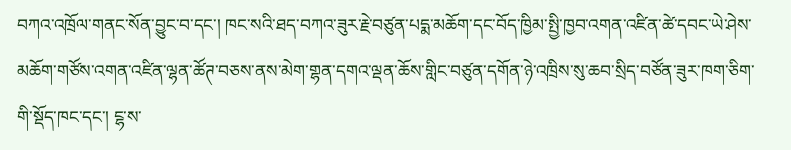བཀའ་འཁྲོལ་གནང་སོན་བྱུང་བ་དང་། ཁང་སའི་ཐད་བཀའ་ཟུར་རྗེ་བཙུན་པདྨ་མཆོག་དང་བོད་ཁྱིམ་སྤྱི་ཁྱབ་འགན་འཛིན་ཚེ་དབང་ཡེ་ཤེས་མཆོག་གཙོས་འགན་འཛིན་ལྷན་ཚོཊ་བཅས་ནས་མེག་གྷན་དགའ་ལྡན་ཆོས་གླིང་བཙུན་དགོན་ཉེ་འཁྲིས་སུ་ཆབ་སྲིད་བཙོན་ཟུར་ཁག་ཅིག་གི་སྡོད་ཁང་དང་། ངྷ་ས་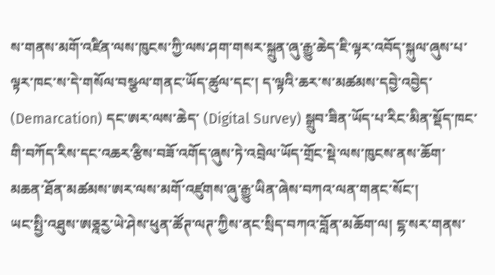ས་གནས་མགོ་འཛིན་ལས་ཁུངས་ཀྱི་ལས་ཤག་གསར་སྐྲུན་ཞུ་རྒྱུ་ཆེད་ཇི་ལྟར་འབོད་སྐུལ་ཞུས་པ་ལྟར་ཁང་ས་དེ་གསོལ་བསྩལ་གནང་ཡོད་ཚུལ་དང་། ད་ལྟའི་ཆར་ས་མཚམས་དབྱེ་འབྱེད་ (Demarcation) དང་ཨར་ལས་ཆེད་ (Digital Survey) སྒྲུབ་ཟིན་ཡོད་པ་རིང་མིན་སྡོད་ཁང་གི་བཀོད་རིས་དང་འཆར་རྩིས་བཟོ་འགོད་ཞུས་ཏེ་འབྲེལ་ཡོད་གྲོང་སྡེ་ལས་ཁུངས་ནས་ཆོག་མཆན་ཐོན་མཚམས་ཨར་ལས་མགོ་འཛུགས་ཞུ་རྒྱུ་ཡིན་ཞེས་བཀའ་ལན་གནང་སོང་།
ཡང་སྤྱི་འཐུས་ཨཅྰརྱ་ཡེ་ཤེས་ཕུན་ཚོཊ་ལཊ་ཀྱིས་ནང་སྲིད་བཀའ་བློན་མཆོག་ལ། ངྷ་སར་གནས་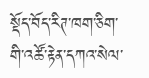སྡོད་བོད་རིཊ་ཁག་ཅིག་གི་འཚོ་རྟེན་དཀའ་སེལ་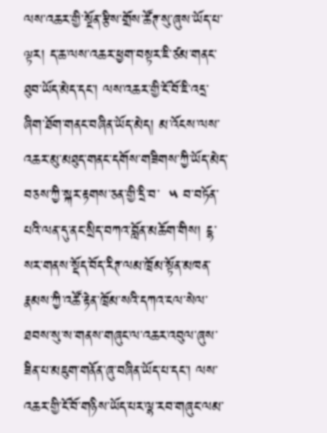ལས་འཆར་གྱི་སྔོན་རྩིས་གྲོས་ཚོཊ་སུ་ཞུས་ཡོད་པ་ལྟར། ད་ཆ་ལས་འཆར་ཕྱག་བསྟར་ཇི་ཙམ་གནང་ཐུབ་ཡོད་མེད་དང་། ལས་འཆར་གྱི་ངོ་བོ་ཇི་འདྲ་ཞིག་ཐོག་གནང་བཞིན་ཡོད་མེད། མ་འོངས་ལས་འཆར་མུ་མཐུད་གནང་དགོས་གཟིགས་ཀྱི་ཡོད་མེད་བཅས་ཀྱི་སྐར་རྟགས་ཅན་གྱི་དྲི་བ་  ༥ བ་བཏོན་པའི་ལན་དུ་ནང་སྲིད་བཀའ་བློན་མཆོག་གིས། ངྷ་སར་གནས་སྡོད་བོད་རིཊ་ལམ་ཁྲོམ་སྟོན་མཁན་རྣམས་ཀྱི་འཚོ་རྟེན་ཁྲོམ་སའི་དཀའ་ངལ་སེལ་ཐབས་སུ་ས་གནས་གཞུང་ལ་འཆར་འབུལ་ཞུས་ཟིན་པ་མཇུག་གནོན་ཞུ་བཞིན་ཡོད་པ་དང་། ལས་འཆར་གྱི་ངོ་བོ་གཉིས་ཡོད་པར་ལྷ་རབ་གཞུང་ལམ་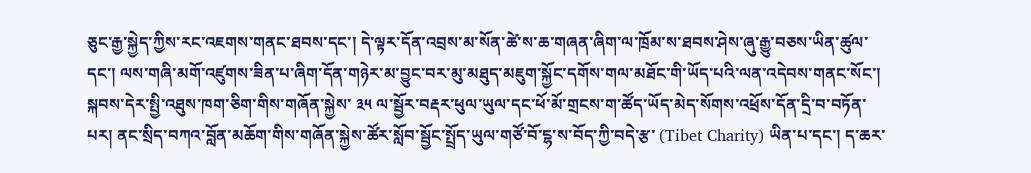ཅུང་རྒྱ་སྐྱེད་ཀྱིས་རང་འཇགས་གནང་ཐབས་དང་། དེ་ལྟར་དོན་འབྲས་མ་སོན་ཚེ་ས་ཆ་གཞན་ཞིག་ལ་ཁྲོམ་ས་ཐབས་ཤེས་ཞུ་རྒྱུ་བཅས་ཡིན་ཚུལ་དང་། ལས་གཞི་མགོ་འཛུགས་ཟིན་པ་ཞིག་དོན་གཉེར་མ་བྱུང་བར་མུ་མཐུད་མཇུག་སྐྱོང་དགོས་གལ་མཐོང་གི་ཡོད་པའི་ལན་འདེབས་གནང་སོང་།
སྐབས་དེར་སྤྱི་འཐུས་ཁག་ཅིག་གིས་གཞོན་སྐྱེས་ ༣༥ ལ་སྦྱོར་བརྡར་ཕུལ་ཡུལ་དང་ཕོ་མོ་གྲངས་ག་ཚོད་ཡོད་མེད་སོགས་འཕྲོས་དོན་དྲི་བ་བཏོན་པར། ནང་སྲིད་བཀའ་བློན་མཆོག་གིས་གཞོན་སྐྱེས་ཚོར་སློབ་སྦྱོང་སྤྲོད་ཡུལ་གཙོ་བོ་ངྷ་ས་བོད་ཀྱི་བདེ་རྩ་ (Tibet Charity) ཡིན་པ་དང་། ད་ཆར་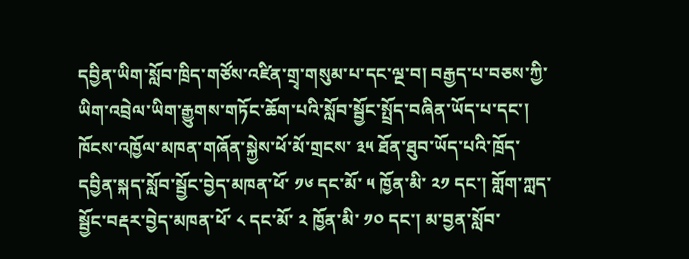དབྱིན་ཡིག་སློབ་ཁྲིད་གཙོས་འཛིན་གྲྭ་གསུམ་པ་དང་ལྔ་བ། བརྒྱད་པ་བཅས་ཀྱི་ཡིག་འབྲེལ་ཡིག་རྒྱུགས་གཏོང་ཆོག་པའི་སློབ་སྦྱོང་སྤྲོད་བཞིན་ཡོད་པ་དང་། ཁོངས་འཁྱོལ་མཁན་གཞོན་སྐྱེས་ཕོ་མོ་གྲངས་ ༣༥ ཐོན་ཐུབ་ཡོད་པའི་ཁྲོད་དབྱིན་སྐད་སློབ་སྦྱོང་བྱེད་མཁན་ཕོ་ ༡༦ དང་མོ་ ༥ ཁྱོན་མི་ ༢༡ དང་། གློག་ཀླད་སྦྱོང་བརྡར་བྱེད་མཁན་ཕོ་ ༨ དང་མོ་ ༢ ཁྱོན་མི་ ༡༠ དང་། མ་བྱན་སློབ་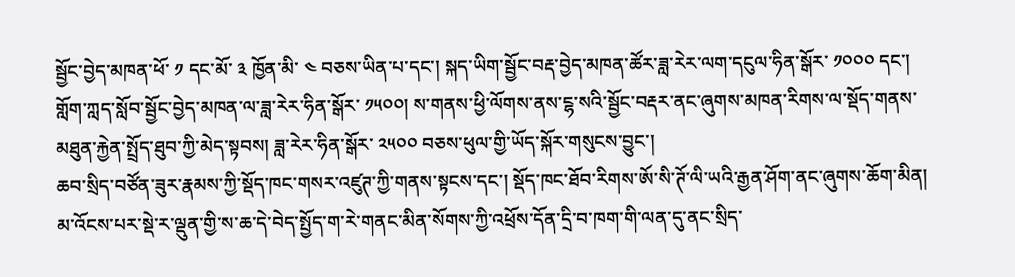སྦྱོང་བྱེད་མཁན་ཕོ་ ༡ དང་མོ་ ༣ ཁྱོན་མི་ ༤ བཅས་ཡིན་པ་དང་། སྐད་ཡིག་སྦྱོང་བརྡ་བྱེད་མཁན་ཚོར་ཟླ་རེར་ལག་དངུལ་ཧིན་སྒོར་ ༡༠༠༠ དང་། གློག་ཀླད་སློབ་སྦྱོང་བྱེད་མཁན་ལ་ཟླ་རེར་ཧིན་སྒོར་ ༡༥༠༠། ས་གནས་ཕྱི་ལོགས་ནས་ངྷ་སའི་སྦྱོང་བརྡར་ནང་ཞུགས་མཁན་རིགས་ལ་སྡོད་གནས་མཐུན་རྐྱེན་སྤྲོད་ཐུབ་ཀྱི་མེད་སྟབས། ཟླ་རེར་ཧིན་སྒོར་ ༢༥༠༠ བཅས་ཕུལ་གྱི་ཡོད་སྐོར་གསུངས་བྱུང་།
ཆབ་སྲིད་བཙོན་ཟུར་རྣམས་ཀྱི་སྡོད་ཁང་གསར་འཛུཊ་ཀྱི་གནས་སྟངས་དང་། སྡོད་ཁང་ཐོབ་རིགས་ཨོ་སི་ཊོ་ལི་ཡའི་རྒྱན་ཤོག་ནང་ཞུགས་ཆོག་མིན། མ་འོངས་པར་སྡེ་ར་ལྡུན་གྱི་ས་ཆ་དེ་བེད་སྤྱོད་ག་རེ་གནང་མིན་སོགས་ཀྱི་འཕྲོས་དོན་དྲི་བ་ཁག་གི་ལན་དུ་ནང་སྲིད་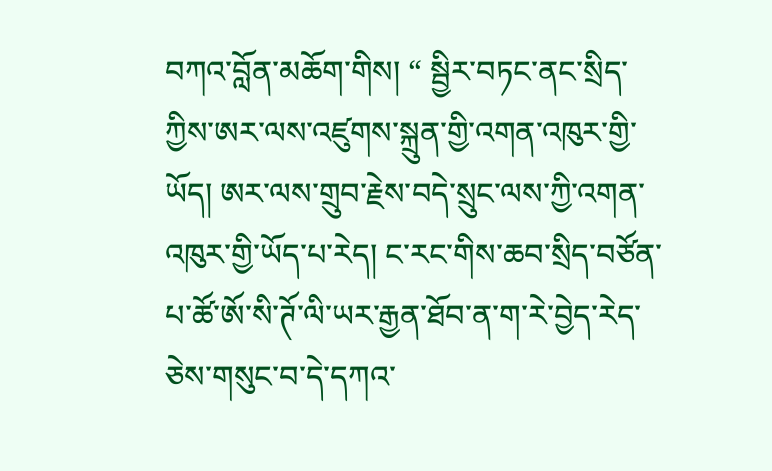བཀའ་བློན་མཆོག་གིས། “ སྦྱིར་བཏང་ནང་སྲིད་ཀྱིས་ཨར་ལས་འཛུགས་སྐྲུན་གྱི་འགན་འཁུར་གྱི་ཡོད། ཨར་ལས་གྲུབ་རྗེས་བདེ་སྲུང་ལས་ཀྱི་འགན་འཁུར་གྱི་ཡོད་པ་རེད། ང་རང་གིས་ཆབ་སྲིད་བཙོན་པ་ཚོ་ཨོ་སི་ཊོ་ལི་ཡར་རྒྱན་ཐོབ་ན་ག་རེ་བྱེད་རེད་ཅེས་གསུང་བ་དེ་དཀའ་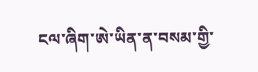ངལ་ཞིག་ཨེ་ཡིན་ན་བསམ་གྱི་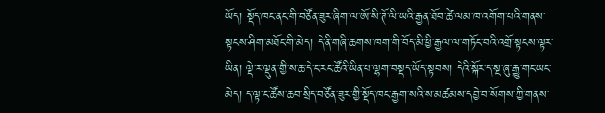ཡོད། སྡོད་ཁང་ནང་གི་བཙོན་ཟུར་ཞིག་ལ་ཨོ་སི་ཊོ་ལི་ཡའི་རྒྱན་ཐོབ་ཚེ་ལམ་ཁ་འགོག་པའི་གནས་སྟངས་ཤིག་མཐོང་གི་མེད། དེ་ནི་གཞི་ཆགས་ཁག་གི་བོད་མི་ཕྱི་རྒྱལ་ལ་གཏོང་བའི་འགྲོ་སྟངས་ལྟར་ཡིན། ལྡེ་ར་ལྡུན་གྱི་ས་ཆ་དེ་ང་རང་ཚོའི་ཡིན་པ་ལྷག་བསྡད་ཡོད་སྟབས། དེའི་སྐོར་ད་སྔ་ཞུ་རྒྱུ་གང་ཡང་མེད། ད་ལྟ་ང་ཚོས་ཆབ་སྲིད་བཙོན་ཟུར་གྱི་སྡོད་ཁང་རྒྱག་སའི་ས་མཚམས་དབྱེ་བ་སོགས་ཀྱི་གནས་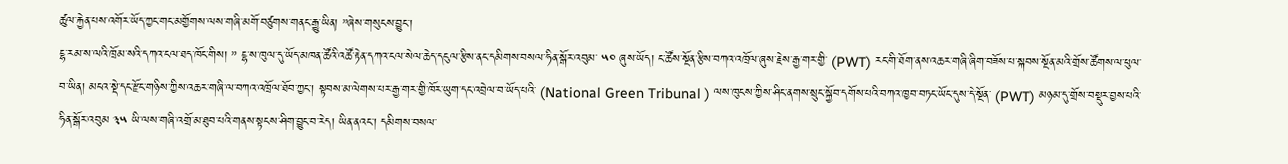ཚུལ་རྐྱེན་པས་འགོར་ཡོད་ཀྱང་གང་མགྱོགས་ལས་གཞི་མགོ་བཙུགས་གནང་རྒྱུ་ཡིན། ”ཞེས་གསུངས་བྱུང་།
ངྷ་རམ་ས་ལའི་ཁྲོམ་སའི་དཀའ་ངལ་ཐད་ཁོང་གིས། ” ངྷ་ས་ཁུལ་དུ་ཡོད་མཁན་ཚོའི་འཚོ་རྟེན་དཀའ་ངལ་སེལ་ཆེད་དངུལ་རྩིས་ནང་དམིགས་བསལ་ཧིན་སྒོར་འབུམ་ ༥༠ ཞུས་ཡོད། ང་ཚོས་སྔོན་རྩིས་བཀའ་འཁྲོལ་ཞུས་རྗེས་རྒྱ་གར་གྱི་ (PWT) རང་གི་ཐོག་ནས་འཆར་གཞི་ཞིག་བཟོས་པ་སྐབས་སྔོན་མའི་གྲོས་ཚོགས་ལ་ཕུལ་བ་ཡིན། མངའ་སྡེ་དང་རྫོང་གཉིས་ཀྱིས་འཆར་གཞི་ལ་བཀའ་འཁྲོལ་ཐོབ་ཀྱང་། སྟབས་མ་ལེགས་པར་རྒྱ་གར་གྱི་ཁོར་ཡུག་དང་འབྲེལ་བ་ཡོད་པའི་ (National Green Tribunal ) ལས་ཁུངས་ཀྱིས་ཤིང་ནགས་སྲུང་སྐྱོབ་དགོས་པའི་བཀའ་ཁྱབ་བཏང་ཡོང་དུས་དེ་སྔོན་ (PWT) མཉམ་དུ་གྲོས་བསྡུར་བྱས་པའི་ཧིན་སྒོར་འབུམ ༣༥ ཡི་ལས་གཞི་འགྲོ་མ་ཐུབ་པའི་གནས་སྟངས་ཤིག་བྱུང་བ་རེད། ཡིན་ནའང་། དམིགས་བསལ་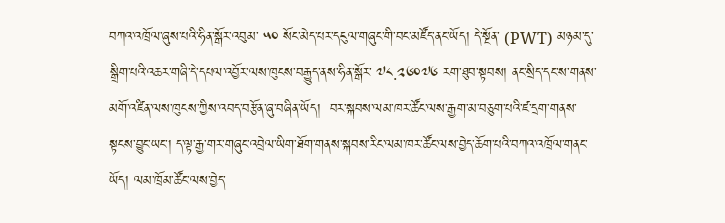བཀའ་འཁྲོལ་ཞུས་པའི་ཧིན་སྒོར་འབུམ་ ༥༠ སོང་མེད་པར་དངུལ་གཞུང་གི་བང་མཛོད་ནང་ཡོད། དེ་སྔོན་ (PWT) མཉམ་དུ་སྒྲིག་པའི་འཆར་གཞི་དེ་དཔལ་འབྱོར་ལས་ཁུངས་བརྒྱུད་ནས་ཧིན་སྒོར་ ༧༨.༢༦༠༧༦ རག་ཐུབ་སྟབས། ནང་སྲིད་དང་ས་གནས་མགོ་འཛིན་ལས་ཁུངས་ཀྱིས་འབད་བརྩོན་ཞུ་བཞིན་ཡོད།  བར་སྐབས་ལམ་ཁར་ཚོང་ལས་རྒྱག་མ་བཅུག་པའི་ཛ་དྲག་གནས་སྟངས་བྱུང་ཡང་། ད་ལྟ་རྒྱ་གར་གཞུང་འབྲེལ་ཡིག་ཐོག་གནས་སྐབས་རིང་ལམ་ཁར་ཚོང་ལས་བྱེད་ཆོག་པའི་བཀའ་འཁྲོལ་གནང་ཡོད། ལམ་ཁྲོམ་ཚོང་ལས་བྱེད་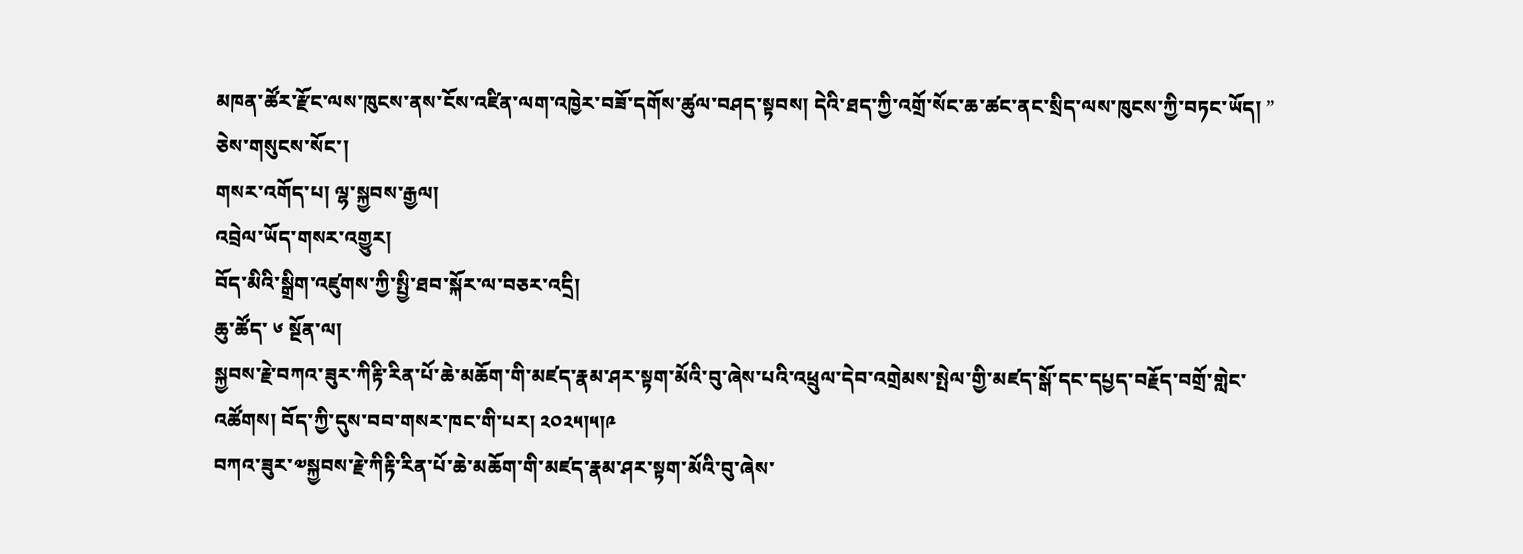མཁན་ཚོར་རྫོང་ལས་ཁུངས་ནས་ངོས་འཛིན་ལག་འཁྱེར་བཟོ་དགོས་ཚུལ་བཤད་སྟབས། དེའི་ཐད་ཀྱི་འགྲོ་སོང་ཆ་ཚང་ནང་སྲིད་ལས་ཁུངས་ཀྱི་བཏང་ཡོད། ” ཅེས་གསུངས་སོང་།
གསར་འགོད་པ། ལྷ་སྐྱབས་རྒྱལ།
འབྲེལ་ཡོད་གསར་འགྱུར།
བོད་མིའི་སྒྲིག་འཛུགས་ཀྱི་སྤྱི་ཐབ་སྐོར་ལ་བཅར་འདྲི།
ཆུ་ཚོད་ ༦ སྔོན་ལ།
སྐྱབས་རྗེ་བཀའ་ཟུར་ཀིརྟི་རིན་པོ་ཆེ་མཆོག་གི་མཛད་རྣམ་ཤར་སྟག་མོའི་བུ་ཞེས་པའི་འཕྲུལ་དེབ་འགྲེམས་སྤེལ་གྱི་མཛད་སྒོ་དང་དཔྱད་བརྗོད་བགྲོ་གླེང་འཚོགས། བོད་ཀྱི་དུས་བབ་གསར་ཁང་གི་པར། ༢༠༢༥།༥།༩
བཀའ་ཟུར་༧སྐྱབས་རྗེ་ཀིརྟི་རིན་པོ་ཆེ་མཆོག་གི་མཛད་རྣམ་ཤར་སྟག་མོའི་བུ་ཞེས་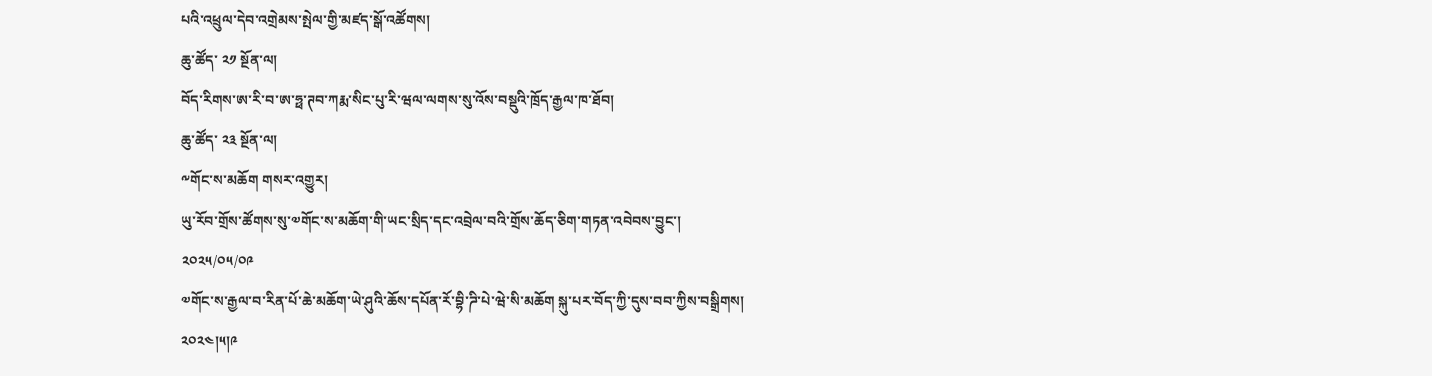པའི་འཕྲུལ་དེབ་འགྲེམས་སྤེལ་གྱི་མཛད་སྒོ་འཚོགས།
ཆུ་ཚོད་ ༢༡ སྔོན་ལ།
བོད་རིགས་ཨ་རི་བ་ཨ་ཧྥ་ཊབ་ཀརྨ་སིང་པུ་རི་ཝལ་ལགས་སུ་འོས་བསྡུའི་ཁྲོད་རྒྱལ་ཁ་ཐོབ།
ཆུ་ཚོད་ ༢༣ སྔོན་ལ།
༸གོང་ས་མཆོག གསར་འགྱུར།
ཡུ་རོབ་གྲོས་ཚོགས་སུ་༧གོང་ས་མཆོག་གི་ཡང་སྲིད་དང་འབྲེལ་བའི་གྲོས་ཆོད་ཅིག་གཏན་འབེབས་བྱུང་།
༢༠༢༥/༠༥/༠༩
༧གོང་ས་རྒྱལ་བ་རིན་པོ་ཆེ་མཆོག་ཡེ་ཤུའི་ཆོས་དཔོན་རོ་བྷི་ཌི་པེ་ཝེ་སི་མཆོག སྐུ་པར་བོད་ཀྱི་དུས་བབ་ཀྱིས་བསྒྲིགས། ༢༠༢༤།༥།༩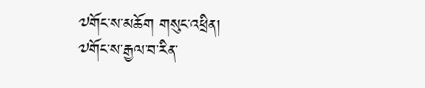༧གོང་ས་མཆོག གསུང་འཕྲིན།
༧གོང་ས་རྒྱལ་བ་རིན་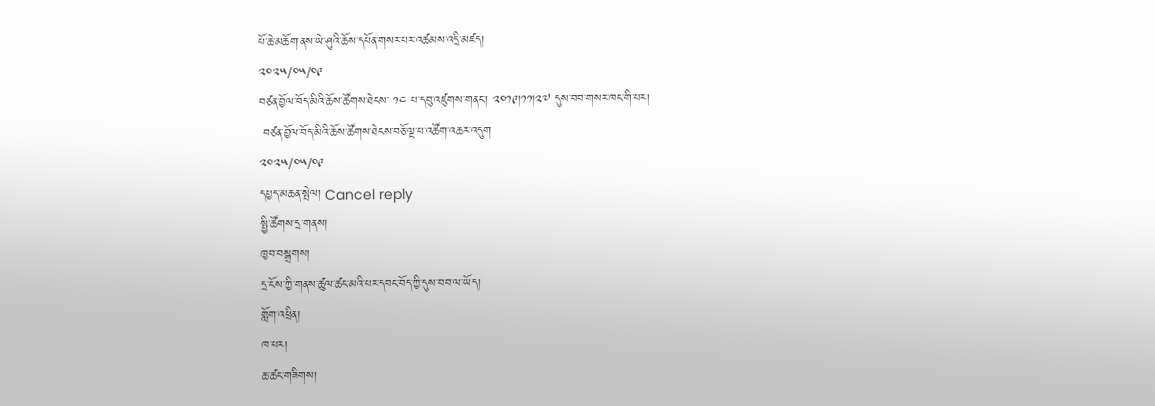པོ་ཆེ་མཆོག་ནས་ཡེ་ཤུའི་ཆོས་དཔོན་གསར་པར་འཚམས་འདྲི་མཛད།
༢༠༢༥/༠༥/༠༩
བཙན་བྱོལ་བོད་མིའི་ཆོས་ཚོགས་ཐེངས་ ༡༤ པ་དབུ་འཛུགས་གནང་། ༢༠༡༩།༡༡།༢༧ དུས་བབ་གསར་ཁང་གི་པར།
 བཙན་བྱོལ་བོད་མིའི་ཆོས་ཚོགས་ཐེངས་བཅོ་ལྔ་པ་འཚོག་འཆར་འདུག
༢༠༢༥/༠༥/༠༩
དཔྱད་མཆན་སྤེལ། Cancel reply
སྤྱི་ཚོགས་དྲ་གནས།
ཁྱབ་བསྒྲགས།
དྲ་ངོས་ཀྱི་གནས་ཚུལ་ཚང་མའི་པར་དབང་བོད་ཀྱི་དུས་བབ་ལ་ཡོད།
གློག་འཕྲིན།
ཁ་པར།
ཆ་ཚང་གཟིགས།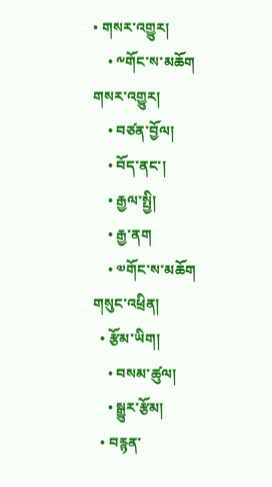• གསར་འགྱུར།
    • ༸གོང་ས་མཆོག གསར་འགྱུར།
    • བཙན་བྱོལ།
    • བོད་ནང་།
    • རྒྱལ་སྤྱི།
    • རྒྱ་ནག
    • ༧གོང་ས་མཆོག གསུང་འཕྲིན།
  • རྩོམ་ཡིག།
    • བསམ་ཚུལ།
    • སྒྱུར་རྩོམ།
  • བརྙན་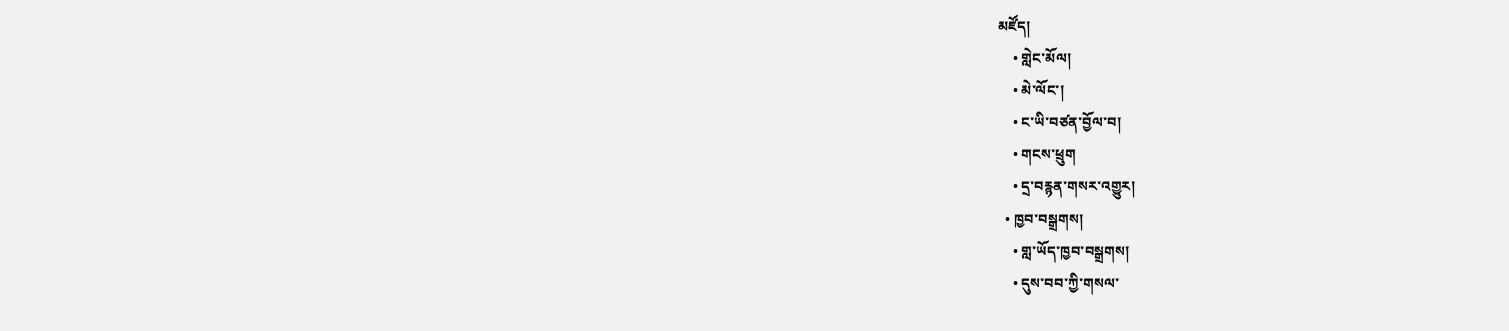མཛོད།
    • གླེང་མོལ།
    • མེ་ལོང་།
    • ང་ཡི་བཙན་བྱོལ་བ།
    • གངས་ཕྲུག
    • དྲ་བརྙན་གསར་འགྱུར།
  • ཁྱབ་བསྒྲགས།
    • གླ་ཡོད་ཁྱབ་བསྒྲགས།
    • དུས་བབ་ཀྱི་གསལ་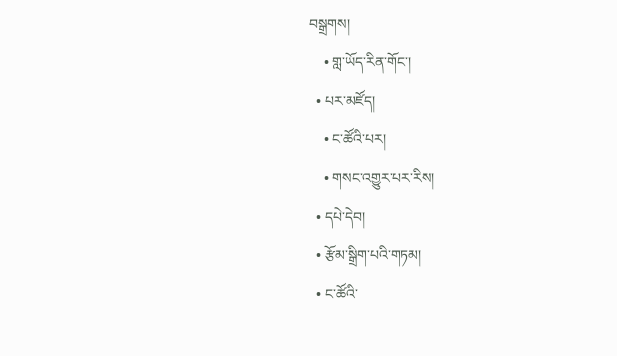བསྒྲགས།
    • གླ་ཡོད་རིན་གོང་།
  • པར་མཛོད།
    • ང་ཚོའི་པར།
    • གསང་འགྱུར་པར་རིས།
  • དཔེ་དེབ།
  • རྩོམ་སྒྲིག་པའི་གཏམ།
  • ང་ཚོའི་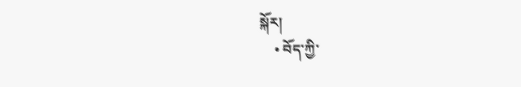སྐོར།
    • བོད་ཀྱི་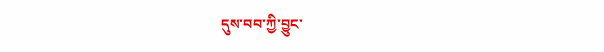དུས་བབ་ཀྱི་བྱུང་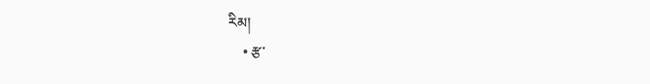རིམ།
    • རྩ་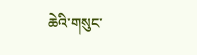ཆེའི་གསུང་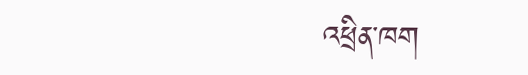འཕྲིན་ཁག